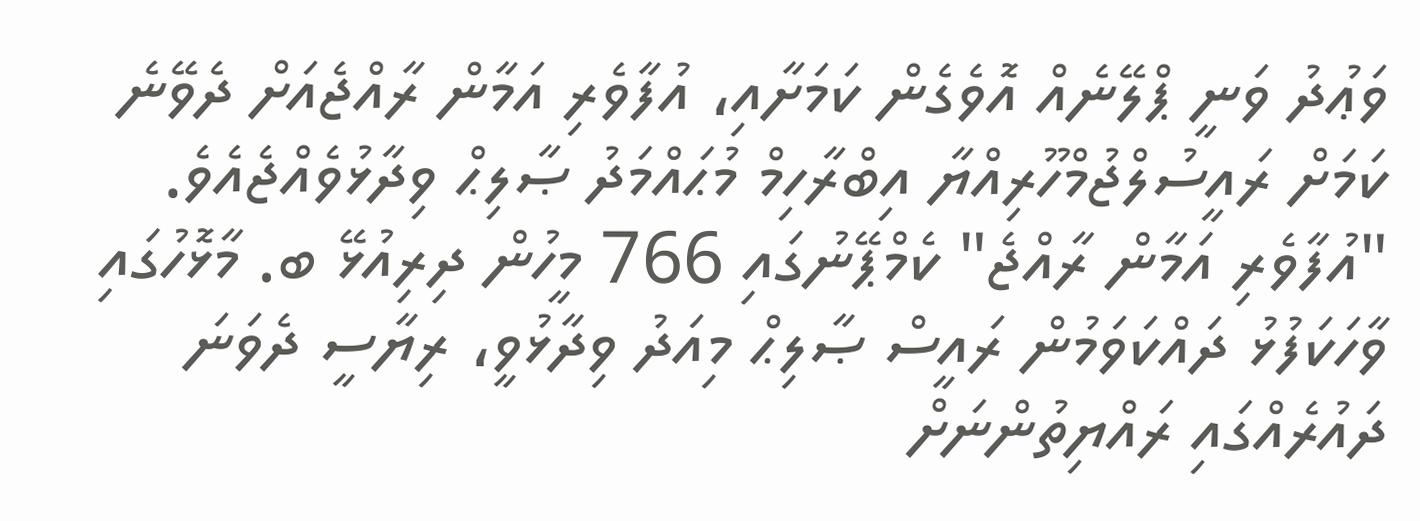ވަޢުދު ވަނީ ޕްލޭނެއް އޮވެގެން ކަމަށާއި، އުފާވެރި އަމާން ރާއްޖެއަށް ދެވޭނެ ކަމަށް ރައީސުލްޖުމްހޫރިއްޔާ އިބްރާހިމް މުޙައްމަދު ޞާލިޙް ވިދާޅުވެއްޖެއެވެ.
"އުފާވެރި އަމާން ރާއްޖެ" ކެމްޕޭނުގައި 766 މީހުން ދިރިއުޅޭ ބ. މާޅޮހުގައި ވާހަކަފުޅު ދައްކަވަމުން ރައީސް ޞާލިޙް މިއަދު ވިދާޅުވީ، ރިޔާސީ ދެވަނަ ދައުރެއްގައި ރައްޔިތުންނަށް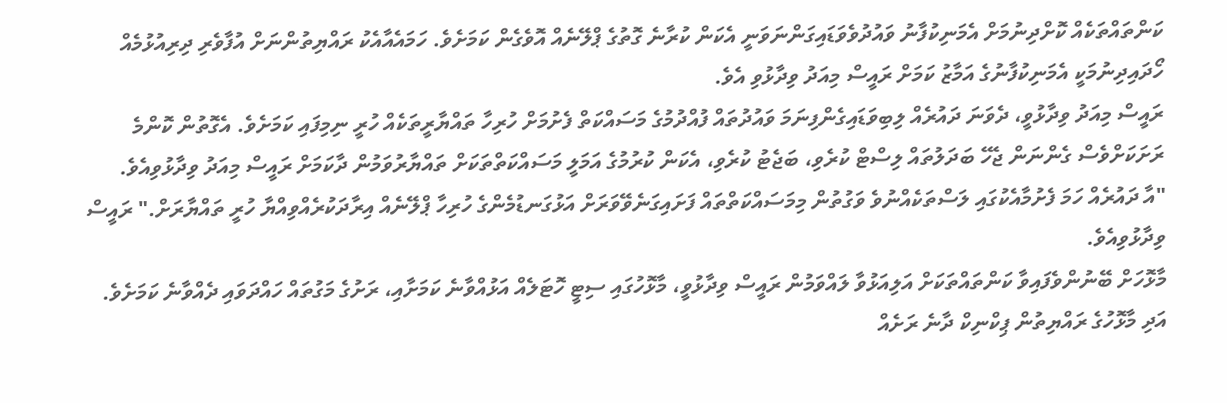ކަންތައްތަކެއް ކޮށްދިނުމަށް އެމަނިކުފާނު ވައުދުވެވަޑައިގަންނަވަނީ އެކަން ކުރާނެ ގޮތުގެ ޕްލޭނެއް އޮވެގެން ކަމަށެވެ. ހަމައެއާއެކު ރައްޔިތުންނަށް އުފާވެރި ދިރިއުޅުމެއް ހޯދައިދިނުމަކީ އެމަނިކުފާނުގެ އަމާޒު ކަމަށް ރައީސް މިއަދު ވިދާޅުވި އެވެ.
ރައީސް މިއަދު ވިދާޅުވީ، ދެވަނަ ދައުރެއް ލިބިވަޑައިގެންފިނަމަ ވައުދުތައް ފުއްދުމުގެ މަސައްކަތް ފެށުމަށް ހުރިހާ ތައްޔާރީތަކެއް ހުރީ ނިމިފައި ކަމަށެވެ. އެގޮތުން ކޮންމެ ރަށަކަށްވެސް ގެންނަން ޖެހޭ ބަދަލުތައް ލިސްޓް ކުރެވި، ބަޖެޓު ކުރެވި، އެކަން ކުރުމުގެ އަމަލީ މަސައްކަތްތަކަށް ތައްޔާރުވަމުން ދާކަމަށް ރައީސް މިއަދު ވިދާޅުވިއެވެ.
"އާ ދައުރެއް ހަމަ ފެށުމާއެކުގައި ލަސްތަކެއްނުވެ ވަގުތުން މިމަސައްކަތްތައް ފަށައިގަނެވޭވަރަށް އަޅުގަނޑުމެންގެ ހުރިހާ ޕްލޭނެއް އިރާދަކުރެއްވިއްޔާ ހުރީ ތައްޔާރަށް." ރައީސް ވިދާޅުވިއެވެ.
މާޅޮހަށް ބޭނުންވެފައިވާ ކަންތައްތަކަށް އަލިއަޅުވާ ލައްވަމުން ރައީސް ވިދާޅުވީ، މާޅޮހުގައި ސިޓީ ހޮޓަލެއް އަޅުއްވާނެ ކަމަށާއި، ރަށުގެ މަގުތައް ހައްދަވައި ދެއްވާނެ ކަމަށެވެ. އަދި މާޅޮހުގެ ރައްޔިތުން ޕިކްނިކް ދާނެ ރަށެއް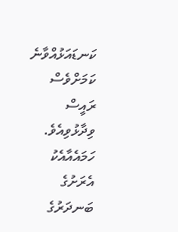ކަނޑައަޅުއްވާނެ ކަމަށްވެސް ރައީސް ވިދާޅުވިއެވެ. ހަމައެއާއެކު އެރަށުގެ ބަނދަރުގެ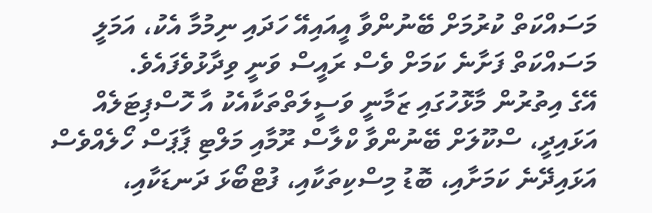މަސައްކަތް ކުރުމަށް ބޭނުންވާ އީއައިއޭ ހަދައި ނިމުމާ އެކު، އަމަލީ މަސައްކަތް ފަށާނެ ކަމަށް ވެސް ރައީސް ވަނީ ވިދާޅުވެފައެވެ.
އޭގެ އިތުރުން މާޅޮހުގައި ޒަމާނީ ވަސީލަތްތަކާއެކު އާ ހޮސްޕިޓަލެއް އަޅައިދީ، ސްކޫލަށް ބޭނުންވާ ކްލާސް ރޫމާއި މަލްޓި ޕާޕަސް ހޯލެއްވެސް އަޅައިދޭނެ ކަމަށާއި، ބޮޑު މިސްކިތަކާއި، ފުޓްބޯޅަ ދަނޑަކާއި،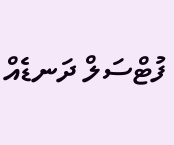ފުޓްސަލް ދަނޑެއް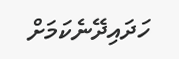ހަދައިދޭނެކަމަށް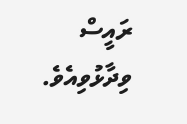ރައީސް ވިދާޅުވިއެވެ.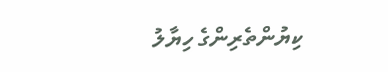ކިޔުންތެރިންގެ ހިޔާލު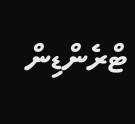ޓްރެންޑިން